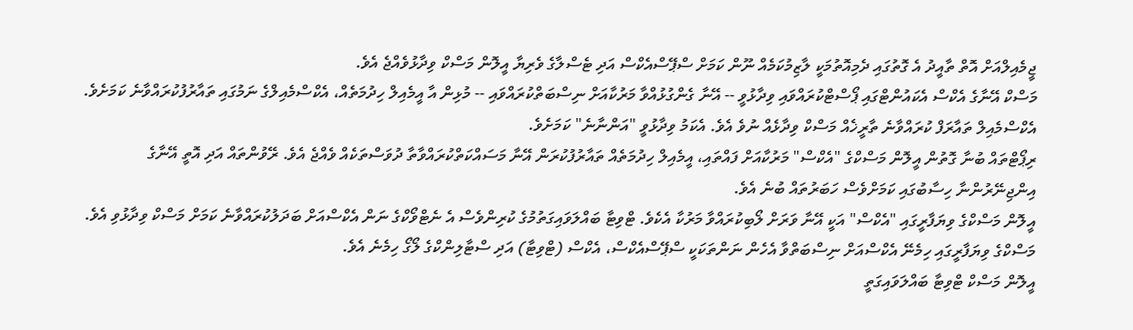ޖީމެއިލްއަށް އޮތް ތާއީދު އެ ގޮތުގައި ދެމިއޮތުމަކީ ލާޒިމުކަމެއް ނޫން ކަމަށް ސްޕޭސްއެކްސް އަދި ޓެސްލާގެ ވެރިޔާ އީލޮން މަސްކް ވިދާޅުވެއްޖެ އެވެ.
މަސްކް އޭނާގެ އެކްސް އެކައުންޓްގައި ޕޯސްޓްކުރައްވައި ވިދާޅުވީ -- އޭނާ ގެންގުޅުއްވާ މަރުކާއަށް ނިސްބަތްކުރައްވައި -- މުޅިން އާ އީމެއިލް ހިދުމަތެއް، އެކްސްމެއިލްގެ ނަމުގައި ތައާރުފުކުރައްވާނެ ކަމަށެވެ.
އެކްސްމެއިލް ތައާރަފް ކުރައްވާނެ ތާރީޚެއް މަސްކް ވިދާޅެއް ނުވެ އެވެ. އެކަމު ވިދާޅުވީ "އަންނާނެ" ކަމަށެވެ.
ރިޕޯޓްތައް ބުނާ ގޮތުން އީލޮން މަސްކްގެ "އެކްސް" މަރުކާއަށް ފައްތައި، އީމެއިލް ހިދުމަތެއް ތައާރުފުކުރަން އޭނާ މަސައްކަތްކުރައްވާތާ ދުވަސްތަކެއް ވެއްޖެ އެވެ. ރޭވުންތައް އަދި އޮތީ އޭނާގެ އިންޖިނޭރުންނާ ހިސާބުގައި ކަމަށްވެސް ހަބަރުތައް ބުނެ އެވެ.
އީލޮން މަސްކްގެ ވިޔަފާރީގައި "އެކްސް" އަކީ އޭނާ ވަރަށް ލޯބިކުރައްވާ މަރުކާ އެކެވެ. ޓްވިޓާ ބައްލަވައިގަތުމުގެ ކުރިންވެސް އެ ނެޓްވޯކްގެ ނަން އެކްސްއަށް ބަދަލުކުރައްވާނެ ކަމަށް މަސްކް ވިދާޅުވި އެވެ.
މަސްކްގެ ވިޔަފާރީގައި ހިމެނޭ އެކްސްއަށް ނިސްބަތްވާ އެހެން ނަންތަކަކީ ސްޕޭސްއެކްސް، އެކްސް (ޓްވިޓާ) އަދި ސްޓާލިންކްގެ ލޯގޯ ހިމެނެ އެވެ.
އީލޮން މަސްކް ޓްވިޓާ ބައްލަވައިގަތީ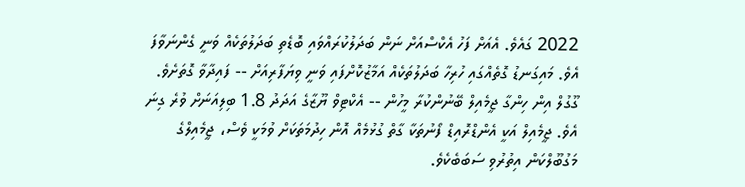2022 ގައެވެ. އެއަށް ފަހު އެކްސްއަށް ނަން ބަދަލުކުރައްވައި ބޮޑެތި ބަދަލުތަކެއް ވަނީ ގެންނަވާފަ އެވެ. މައިގަނޑު ގޮތެއްގައި ހުރިހާ ބަދަލުތަކެއް އަމާޒުކޮށްފައި ވަނީ ވިޔަފާރިއަށް -- ފައިދާވާ ގޮތަށެވެ.
ގޫގުލް އިން ހިންގާ ޖީމެއިލް ބޭނުންކުރާ މީހުން -- އެކްޓިވް ޔޫޒާގެ އަދަދު 1.8 ބިލިއަނަށް ވުރެ ގިނަ އެވެ. ޖީމެއިލް އަކީ އެންޑްރޮއިޑް ފޯނުތަކާ ގާތް ގުޅުމެއް އޮން ހިދުމަތަކަށް ވުމަކީ ވެސް، ޖީމެއިލްގެ މަގުބޫލްކަން އިތުރުވި ސަބަބެކެވެ.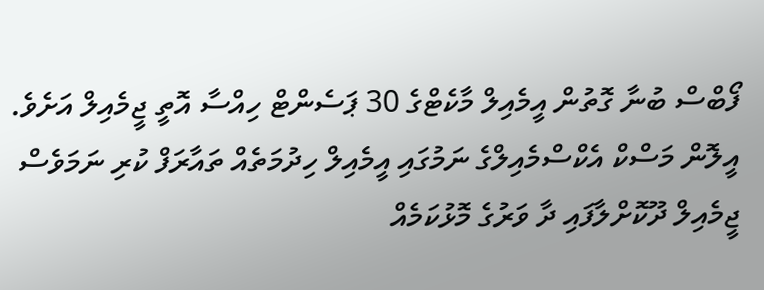ފޯބްސް ބުނާ ގޮތުން އީމެއިލް މާކެޓްގެ 30 ޕަސެންޓް ހިއްސާ އޮތީ ޖީމެއިލް އަށެވެ.
އީލޮން މަސްކް އެކްސްމެއިލްގެ ނަމުގައި އީމެއިލް ހިދުމަތެއް ތައާރަފް ކުރި ނަމަވެސް ޖީމެއިލް ދޫކޮށްލާފައި ދާ ވަރުގެ މޮޅުކަމެއް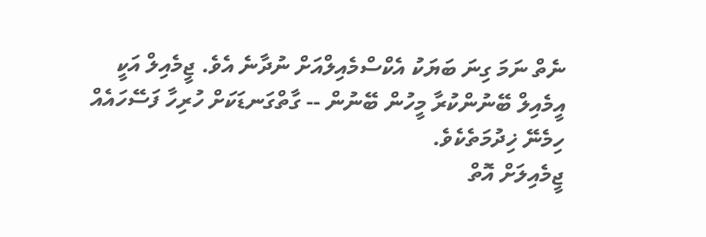ނެތް ނަމަ ގިނަ ބަޔަކު އެކްސްމެއިލްއަށް ނުދާނެ އެވެ. ޖީމެއިލް އަކީ އީމެއިލް ބޭނުންކުރާ މީހުން ބޭނުން -- ގާތްގަނޑަކަށް ހުރިހާ ފަސޭހައެއް ހިމެނޭ ޚިދުމަތެކެވެ.
ޖީމެއިލަށް އޮތް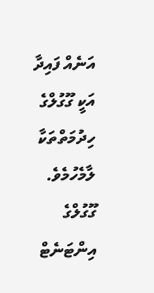އަނެއް ފައިދާ އަކީ ގޫގުލްގެ ހިދުމަތްތަކާ ލާމެހުމެވެ. ގޫގުލްގެ އިންޓަނެޓް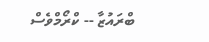ބްރައުޒާ -- ކްރޯމްވެސް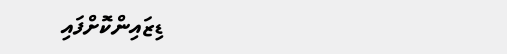ޑިޒައިންކޮށްފައި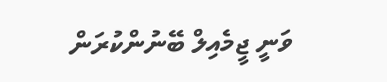ވަނީ ޖީމެއިލް ބޭނުންކުރަން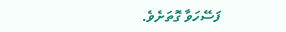ފަސޭހަވާ ގޮތަށެވެ.